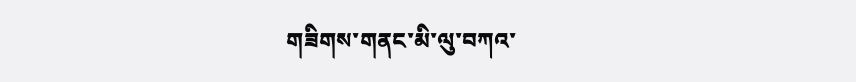གཟིགས་གནང་མི་ལུ་བཀའ་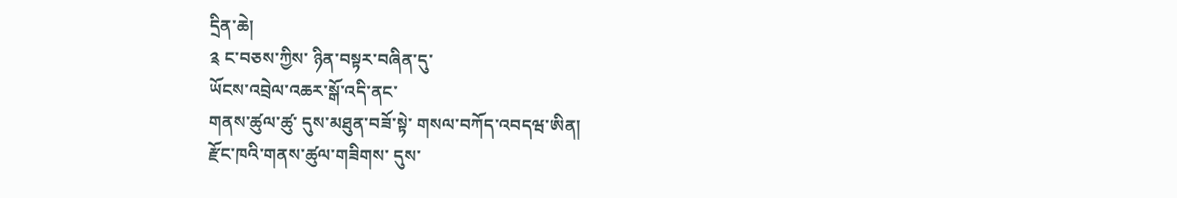དྲིན་ཆེ།
༉ ང་བཅས་ཀྱིས་ ཉིན་བསྟར་བཞིན་དུ་
ཡོངས་འབྲེལ་འཆར་སྒོ་འདི་ནང་
གནས་ཚུལ་ཚུ་ དུས་མཐུན་བཟོ་སྟེ་ གསལ་བཀོད་འབདཝ་ཨིན།
རྫོང་ཁའི་གནས་ཚུལ་གཟིགས་ དུས་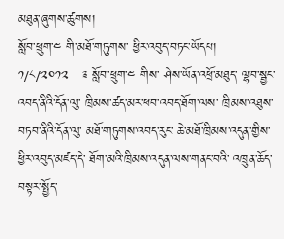མཐུན་ཞུགས་ཚུགས།
སློབ་ཕྲུག་༤ གི་མཐོ་གཏུགས་ ཕྱིར་འབུད་བཏང་ཡོདཔ།
༡/༨/༢༠༡༢   ༉ སློབ་ཕྲུག་༤ གིས་ ཤེས་ཡོན་འཕྲོ་མཐུད་ ལྷབ་སྦྱང་འབད་ནིའི་དོན་ལུ་ ཁྲིམས་ཚད་མར་ཕབ་འབད་ཐོག་ལས་ ཁྲིམས་འཐུས་བཏབ་ནིའི་དོན་ལུ་ མཐོ་གཏུགས་འབད་རུང་ ཆེ་མཐོ་ཁྲིམས་འདུན་གྱིས་ ཕྱིར་འབུད་མཛད་དེ་ ཐོག་མའི་ཁྲིམས་འདུན་ལས་གནང་བའི་ འཁྲུན་ཆོད་བསྟར་སྤྱོད་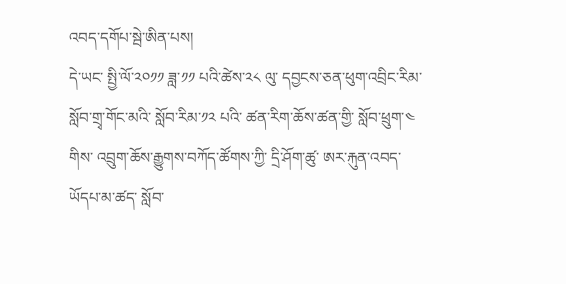འབད་དགོཔ་སྦེ་ཨིན་པས།
དེ་ཡང་ སྤྱི་ལོ་༢༠༡༡ ཟླ་༡༡ པའི་ཚེས་༢༨ ལུ་ དབྱངས་ཅན་ཕུག་འབྲིང་རིམ་སློབ་གྲྭ་གོང་མའི་ སློབ་རིམ་༡༢ པའི་ ཚན་རིག་ཆོས་ཚན་གྱི་ སློབ་ཕྲུག་༤ གིས་ འབྲུག་ཆོས་རྒྱུགས་བཀོད་ཚོགས་ཀྱི་ དྲི་ཤོག་ཚུ་ ཨར་རྐུན་འབད་ཡོདཔ་མ་ཚད་ སློབ་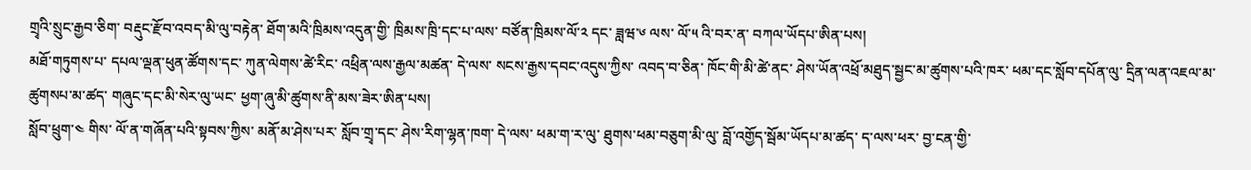གྲྭའི་སྲུང་རྒྱབ་ཅིག་ བརྡུང་རྫོབ་འབད་མི་ལུ་བརྟེན་ ཐོག་མའི་ཁྲིམས་འདུན་གྱི་ ཁྲིམས་ཁྲི་དང་པ་ལས་ བཙོན་ཁྲིམས་ལོ་༢ དང་ ཟླཝ་༦ ལས་ ལོ་༥ འི་བར་ན་ བཀལ་ཡོདཔ་ཨིན་པས།
མཐོ་གཏུགས་པ་ དཔལ་ལྡན་ཕུན་ཚོགས་དང་ ཀུན་ལེགས་ཚེ་རིང་ འཕྲིན་ལས་རྒྱལ་མཚན་ དེ་ལས་ སངས་རྒྱས་དབང་འདུས་ཀྱིས་ འབད་བ་ཅིན་ ཁོང་གི་མི་ཚེ་ནང་ ཤེས་ཡོན་འཕྲོ་མཐུད་སྦྱང་མ་ཚུགས་པའི་ཁར་ ཕམ་དང་སློབ་དཔོན་ལུ་ དྲིན་ལན་འཇལ་མ་ཚུགསཔ་མ་ཚད་ གཞུང་དང་མི་སེར་ལུ་ཡང་ ཕྱག་ཞུ་མི་ཚུགས་ནི་མས་ཟེར་ཨིན་པས།
སློབ་ཕྲུག་༤ གིས་ ལོ་ན་གཞོན་པའི་སྟབས་ཀྱིས་ མནོ་མ་ཤེས་པར་ སློབ་གྲྭ་དང་ ཤེས་རིག་ལྷན་ཁག་ དེ་ལས་ ཕམ་ག་ར་ལུ་ ཐུགས་ཕམ་བཅུག་མི་ལུ་ བློ་འགྱོད་སྦོམ་ཡོདཔ་མ་ཚད་ ད་ལས་ཕར་ བྱ་ངན་གྱི་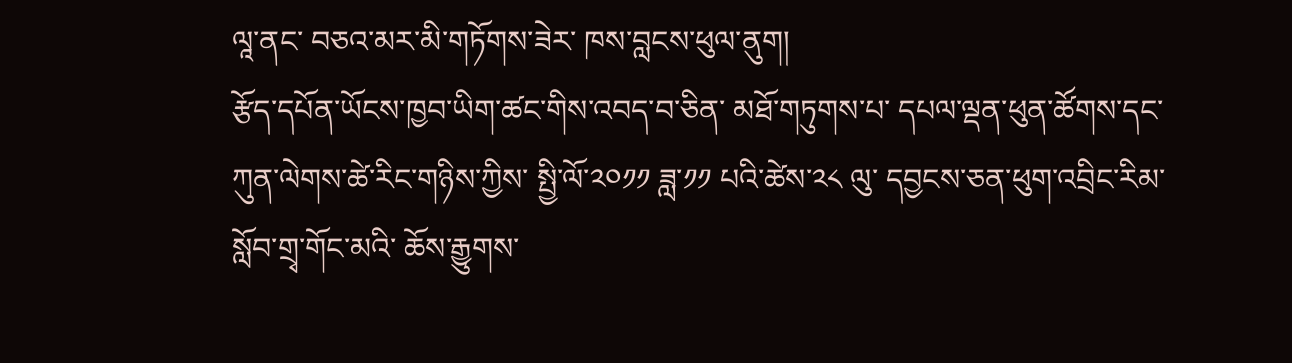ལཱ་ནང་ བཅའ་མར་མི་གཏོགས་ཟེར་ ཁས་བླངས་ཕུལ་ནུག།
རྩོད་དཔོན་ཡོངས་ཁྱབ་ཡིག་ཚང་གིས་འབད་བ་ཅིན་ མཐོ་གཏུགས་པ་ དཔལ་ལྡན་ཕུན་ཚོགས་དང་ ཀུན་ལེགས་ཚེ་རིང་གཉིས་ཀྱིས་ སྤྱི་ལོ་༢༠༡༡ ཟླ་༡༡ པའི་ཚེས་༢༨ ལུ་ དབྱངས་ཅན་ཕུག་འབྲིང་རིམ་སློབ་གྲྭ་གོང་མའི་ ཆོས་རྒྱུགས་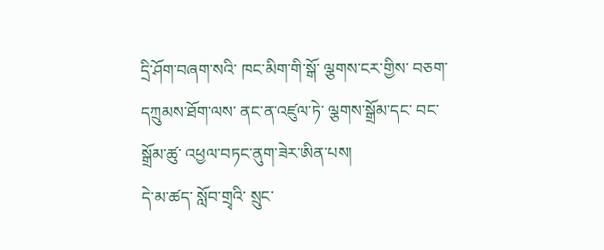དྲི་ཤོག་བཞག་སའི་ ཁང་མིག་གི་སྒོ་ ལྕགས་ངར་གྱིས་ བཅག་དཀྲུམས་ཐོག་ལས་ ནང་ན་འཛུལ་ཏེ་ ལྕགས་སྒྲོམ་དང་ བང་སྒྲོམ་ཚུ་ འཕྱལ་བཏང་ནུག་ཟེར་ཨིན་པས།
དེ་མ་ཚད་ སློབ་གྲྭའི་ སྲུང་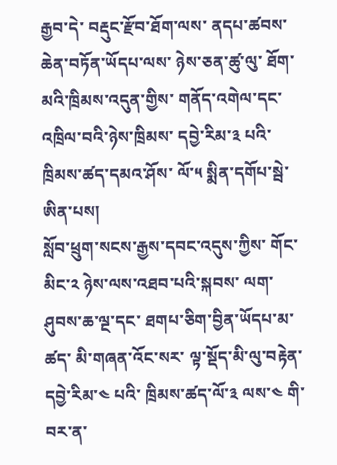རྒྱབ་དེ་ བརྡུང་རྫོབ་ཐོག་ལས་ ནདཔ་ཚབས་ཆེན་བཏོན་ཡོདཔ་ལས་ ཉེས་ཅན་ཚུ་ལུ་ ཐོག་མའི་ཁྲིམས་འདུན་གྱིས་ གནོད་འགེལ་དང་འཁྲིལ་བའི་ཉེས་ཁྲིམས་ དབྱེ་རིམ་༣ པའི་ ཁྲིམས་ཚད་དམའ་ཤོས་ ལོ་༥ སྨིན་དགོཔ་སྦེ་ཨིན་པས།
སློབ་ཕྲུག་སངས་རྒྱས་དབང་འདུས་ཀྱིས་ གོང་མིང་༢ ཉེས་ལས་འཐབ་པའི་སྐབས་ ལག་ཤུབས་ཆ་ལྔ་དང་ ཐགཔ་ཅིག་བྱིན་ཡོདཔ་མ་ཚད་ མི་གཞན་འོང་སར་ ལྟ་སྡོད་མི་ལུ་བརྟེན་ དབྱེ་རིམ་༤ པའི་ ཁྲིམས་ཚད་ལོ་༣ ལས་༤ གི་བར་ན་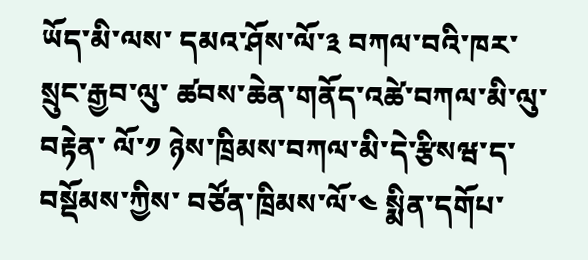ཡོད་མི་ལས་ དམའ་ཤོས་ལོ་༣ བཀལ་བའི་ཁར་ སྲུང་རྒྱབ་ལུ་ ཚབས་ཆེན་གནོད་འཚེ་བཀལ་མི་ལུ་བརྟེན་ ལོ་༡ ཉེས་ཁྲིམས་བཀལ་མི་དེ་རྩིསཝ་ད་ བསྡོམས་ཀྱིས་ བཙོན་ཁྲིམས་ལོ་༤ སྨིན་དགོཔ་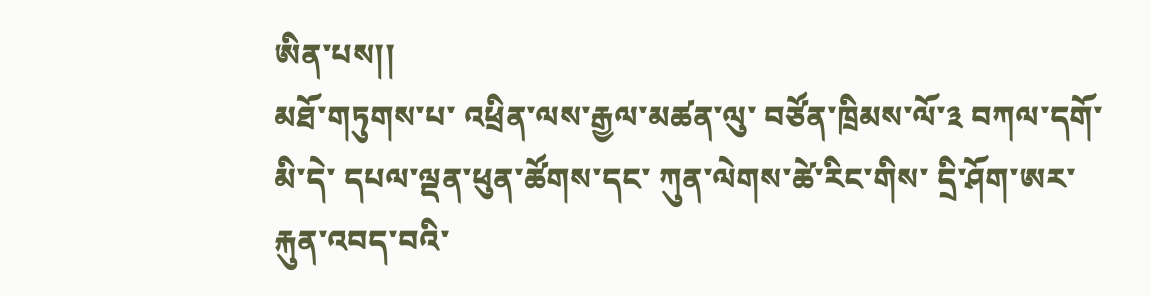ཨིན་པས།།
མཐོ་གཏུགས་པ་ འཕྲིན་ལས་རྒྱལ་མཚན་ལུ་ བཙོན་ཁྲིམས་ལོ་༣ བཀལ་དགོ་མི་དེ་ དཔལ་ལྡན་ཕུན་ཚོགས་དང་ ཀུན་ལེགས་ཚེ་རིང་གིས་ དྲི་ཤོག་ཨར་རྐུན་འབད་བའི་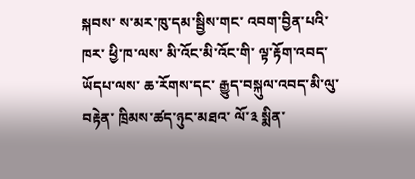སྐབས་ ས་མར་ཁུ་དམ་སྦྱིས་གང་ འབག་བྱིན་པའི་ཁར་ ཕྱི་ཁ་ལས་ མི་འོང་མི་འོང་གི་ ལྟ་རྟོག་འབད་ཡོདཔ་ལས་ ཆ་རོགས་དང་ རྒྱུད་བསྐུལ་འབད་མི་ལུ་བརྟེན་ ཁྲིམས་ཚད་ཉུང་མཐའ་ ལོ་༣ སྨིན་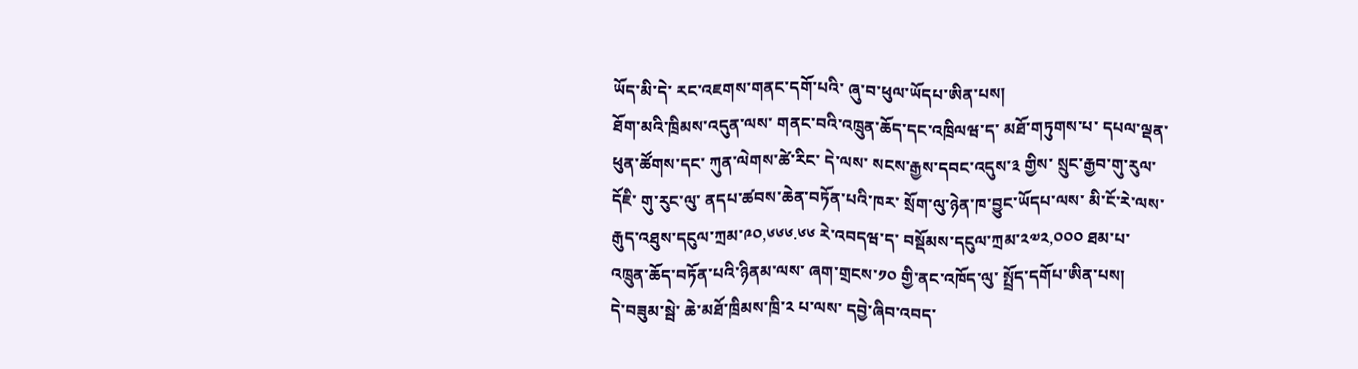ཡོད་མི་དེ་ རང་འཇགས་གནང་དགོ་པའི་ ཞུ་བ་ཕུལ་ཡོདཔ་ཨིན་པས།
ཐོག་མའི་ཁྲིམས་འདུན་ལས་ གནང་བའི་འཁྲུན་ཆོད་དང་འཁྲིལཝ་ད་ མཐོ་གཏུགས་པ་ དཔལ་ལྡན་ཕུན་ཚོགས་དང་ ཀུན་ལེགས་ཚེ་རིང་ དེ་ལས་ སངས་རྒྱས་དབང་འདུས་༣ གྱིས་ སྲུང་རྒྱབ་གུ་རུལ་དོཇི་ གུ་རུང་ལུ་ ནདཔ་ཚབས་ཆེན་བཏོན་པའི་ཁར་ སྲོག་ལུ་ཉེན་ཁ་བྱུང་ཡོདཔ་ལས་ མི་ངོ་རེ་ལས་ རྒུད་འཐུས་དངུལ་ཀྲམ་༩༠,༦༦༦.༦༦ རེ་འབདཝ་ད་ བསྡོམས་དངུལ་ཀྲམ་༢༧༢,༠༠༠ ཐམ་པ་ འཁྲུན་ཆོད་བཏོན་པའི་ཉིནམ་ལས་ ཞག་གྲངས་༡༠ གྱི་ནང་འཁོད་ལུ་ སྤྲོད་དགོཔ་ཨིན་པས།
དེ་བཟུམ་སྦེ་ ཆེ་མཐོ་ཁྲིམས་ཁྲི་༢ པ་ལས་ དབྱེ་ཞིབ་འབད་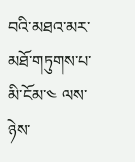བའི་མཐའ་མར་ མཐོ་གཏུགས་པ་མི་ངོམ་༤ ལས་ ཉེས་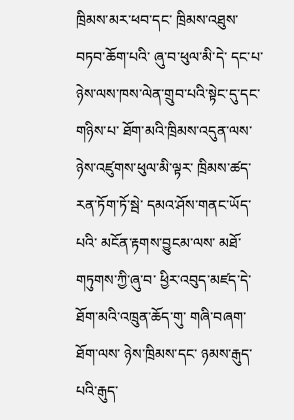ཁྲིམས་མར་ཕབ་དང་ ཁྲིམས་འཐུས་བཏབ་ཆོག་པའི་ ཞུ་བ་ཕུལ་མི་དེ་ དང་པ་ ཉེས་ལས་ཁས་ལེན་གྲུབ་པའི་སྟེང་དུ་དང་ གཉིས་པ་ ཐོག་མའི་ཁྲིམས་འདུན་ལས་ ཉེས་འཛུགས་ཕུལ་མི་ལྟར་ ཁྲིམས་ཚད་རན་ཏོག་ཏོ་སྦེ་ དམའ་ཤོས་གནང་ཡོད་པའི་ མངོན་རྟགས་བྱུངམ་ལས་ མཐོ་གཏུགས་ཀྱི་ཞུ་བ་ ཕྱིར་འབུད་མཛད་དེ་ ཐོག་མའི་འཁྲུན་ཆོད་གུ་ གཞི་བཞག་ཐོག་ལས་ ཉེས་ཁྲིམས་དང་ ཉམས་རྒུད་པའི་རྒུད་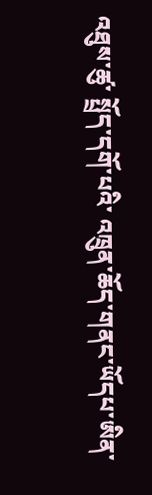འཐུས་ཚུ་ སྤྲོད་དགོ་པའི་ འཁྲུན་ཆོད་གནང་ཡོདཔ་ཨིན་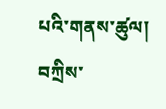པའི་གནས་ཚུལ།
བཀྲིས་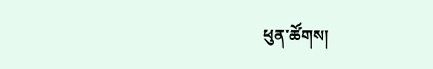ཕུན་ཚོགས།